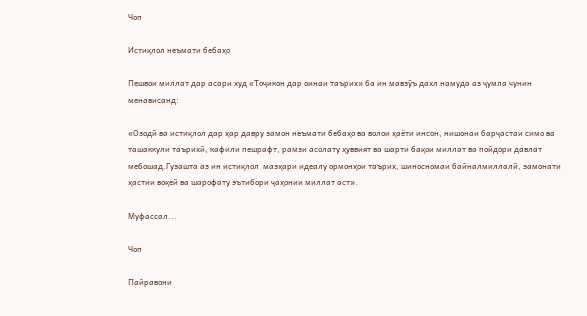Чоп

Истиқлол неъмати бебаҳо

Пешвои миллат дар асари худ «Тоҷикон дар оинаи таърих» ба ин мавзӯъ дахл намуда аз ҷумла чунин менависанд:

«Озодӣ ва истиқлол дар ҳар давру замон неъмати бебаҳо ва волои ҳаёти инсон, нишонаи барҷастаи симо ва ташаккули таърихӣ, кафили пешрафт, рамзи асолату ҳуввият ва шарти бақои миллат ва пойдори давлат мебошад.Гузашта аз ин истиқлол  мазҳари идеалу ормонҳои таърих, шиносномаи байналмиллалӣ, замонати ҳастии воқеӣ ва шарофату эътибори ҷаҳонии миллат аст».

Муфассал...

Чоп

Пайравони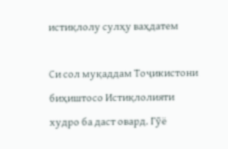истиқлолу сулҳу ваҳдатем

Си сол муқаддам Тоҷикистони биҳиштосо Истиқлолияти худро ба даст овард. Гӯё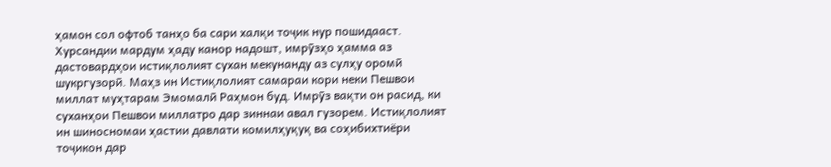ҳамон сол офтоб танҳо ба сари халқи тоҷик нур пошидааст. Хурсандии мардум ҳаду канор надошт, имрӯзҳо ҳамма аз дастовардҳои истиқлолият сухан мекунанду аз сулҳу оромӣ шукргузорӣ. Маҳз ин Истиқлолият самараи кори неки Пешвои миллат муҳтарам Эмомалӣ Раҳмон буд. Имрӯз вақти он расид, ки суханҳои Пешвои миллатро дар зиннаи авал гузорем. Истиқлолият ин шиносномаи ҳастии давлати комилҳуқуқ ва соҳибихтиёри тоҷикон дар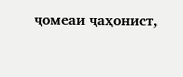ҷомеаи ҷаҳонист,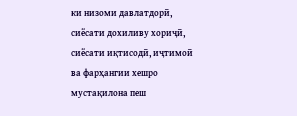ки низоми давлатдорӣ, сиёсати дохиливу хориҷӣ, сиёсати иқтисодӣ, иҷтимоӣ ва фарҳангии хешро мустақилона пеш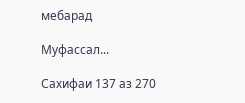мебарад

Муфассал...

Сахифаи 137 аз 270